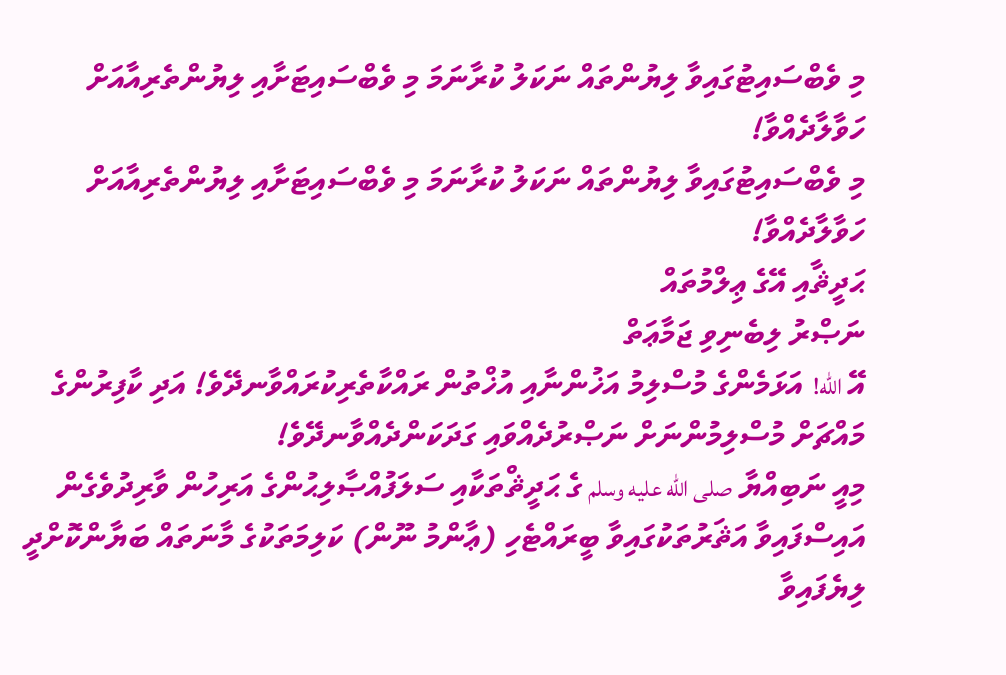މި ވެބްސައިޓުގައިވާ ލިޔުންތައް ނަކަލު ކުރާނަމަ މި ވެބްސައިޓަށާއި ލިޔުންތެރިއާއަށް ހަވާލާދެއްވާ!
މި ވެބްސައިޓުގައިވާ ލިޔުންތައް ނަކަލު ކުރާނަމަ މި ވެބްސައިޓަށާއި ލިޔުންތެރިއާއަށް ހަވާލާދެއްވާ!
ޙަދީޘާއި އޭގެ ޢިލްމުތައް
ނަޞްރު ލިބެނިވި ޖަމާޢަތް
އޭ الله!  އަޅަމެންގެ މުސްލިމު އަޚުންނާއި އުޚްތުން ރައްކާތެރިކުރައްވާނދޭވެ! އަދި ކާފިރުންގެ މައްޗަށް މުސްލިމުންނަށް ނަޞްރުދެއްވައި ގަދަކަންދެއްވާނދޭވެ!
މިއީ ނަބިއްޔާ صلى الله عليه وسلم ގެ ޙަދީޘްތަކާއި ސަލަފުއްޞާލިޙުންގެ އަރިހުން ވާރިދުވެގެން އައިސްފައިވާ އަޘަރުތަކުގައިވާ ބީރައްޓެހި (ޢާންމު ނޫން) ކަލިމަތަކުގެ މާނަތައް ބަޔާންކޮށްދީ ލިޔެފައިވާ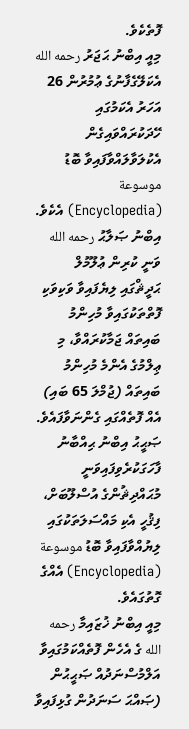ފޮތެކެވެ.
މިއީ އިބްނު ޙަޖަރު رحمه الله އެކަލޭގެފާނުގެ ޢުމުރުން 26 އަހަރު އެކަމުގައި ހޭދަކުރައްވައިގެން އެކުލަވާލައްވާފައިވާ ބޮޑު موسوعة (Encyclopedia) އެކެވެ.
އިބްނު ޞަލާޙު رحمه الله ވަނީ ކުރިން ޢުލޫމުލް ޙަދީޘްގައި ލިޔެފައިވާ ވަކިވަކި ފޮތްތަކުގައިވާ މުހިންމު ބައިތައް ޖަމާކުރައްވާ، މި ޢިލްމުގެ އެންމެ މުހިންމު ބައިތައް (ޖުމްލަ 65 ބައި) އެއް ފޮތެއްގައި ގެންނަވާފައެވެ.
ޞަޙީޙު އިބްނު ޙިއްބާނު ފާހަގަކުރެވިފައިވަނީ މުޙައްދިޘުންގެ އުސްލޫބަށް، ފިޤުހީ އެކި މައްސަލަތަކުގައި ލިޔުއްވާފައިވާ ބޮޑު موسوعة (Encyclopedia) އެއްގެ ގޮތުގައެވެ.
މިއީ އިބްނު ޚުޒައިމާ رحمه الله ގެ އެހެން ފޮތެއްކަމުގައިވާ އަލްމުސްނަދުއް ޞަޙީޙުން (ޞައްޙަ ސަނަދުން ގުޅިފައިވާ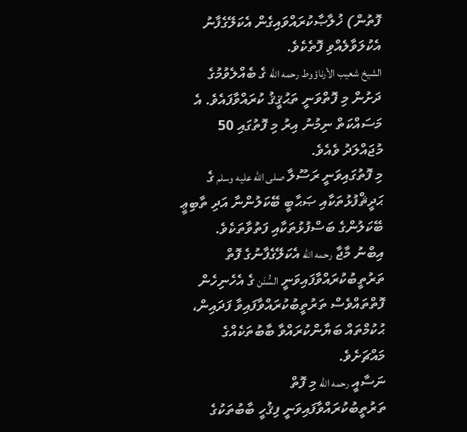ފޮތުން) ޚުލާޞާކުރައްވައިގެން އެކަލޭގެފާނު އެކުލަވާލެއްވި ފޮތެކެވެ.
الشيخ شعيب الأرناؤوط رحمه الله ގެ ބެއްލެވުމުގެ ދަށުން މި ފޮތްވަނީ ތަޙުޤީޤު ކުރައްވާފައެވެ. އެ މަސައްކަތް ނިމުނު އިރު މި ފޮތުގައި 50 މުޖައްލަދު ވެއެވެ.
މި ފޮތުގައިވަނީ ރަސޫލާ صلى الله عليه وسلم ގެ ޙަދީޘްފުޅުތަކާއި ޞަޙާބީ ބޭކަލުންނާ އަދި ތާބިޢީ ބޭކަލުންގެ ބަސްފުޅުތަކާއި ފަތުވާތަކެވެ.
އިބްނު މާޖާ رحمه الله އެކަލޭގެފާނުގެ ފޮތް ތަރުތީބުކުރައްވާފައިވަނީ السُّنَن ގެ އެހެނިހެން ފޮތްތައްވެސް ތަރުތީބުކުރައްވާފައިވާ ފަދައިން، ޙުކުމްތައް ބަޔާންކުރައްވާ ބާބުތަކެއްގެ މައްޗަށެވެ.
ނަސާއީ رحمه الله މި ފޮތް ތަރުތީބުކުރައްވާފައިވަނީ ފިޤުހީ ބާބުތަކުގެ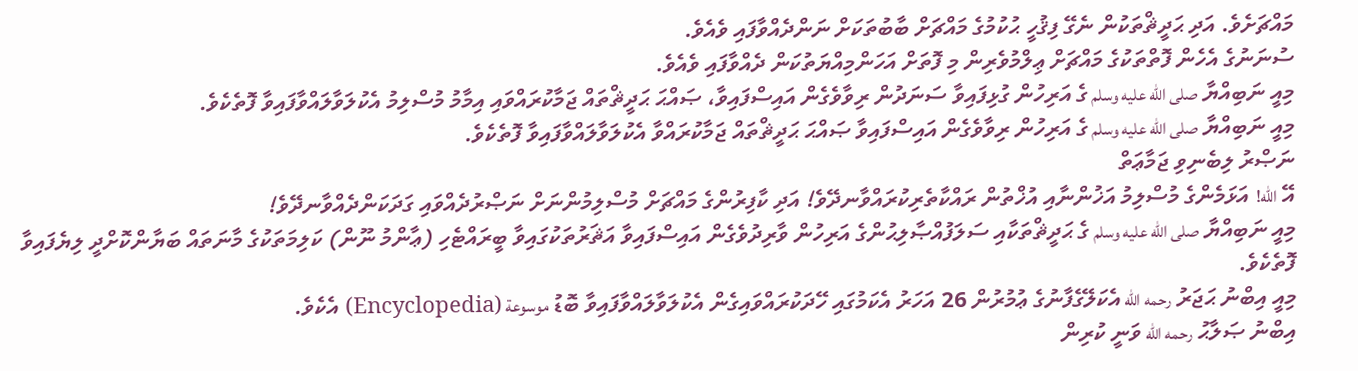މައްޗަށެވެ. އަދި ޙަދީޘްތަކުން ނެގޭ ފިޤުހީ ޙުކުމުގެ މައްޗަށް ބާބުތަކަށް ނަންދެއްވާފައި ވެއެވެ.
ސުނަނުގެ އެހެން ފޮތްތަކުގެ މައްޗަށް ޢިލްމުވެރިން މި ފޮތަށް އަހަންމިއްޔަތުކަން ދެއްވާފައި ވެއެވެ.
މިއީ ނަބިއްޔާ صلى الله عليه وسلم ގެ އަރިހުން ގުޅިފައިވާ ސަނަދުން ރިވާވެގެން އައިސްފައިވާ، ޞައްޙަ ޙަދީޘްތައް ޖަމާކުރައްވައި އިމާމު މުސްލިމު އެކުލަވާލައްވާފައިވާ ފޮތެކެވެ.
މިއީ ނަބިއްޔާ صلى الله عليه وسلم ގެ އަރިހުން ރިވާވެގެން އައިސްފައިވާ ޞައްޙަ ޙަދީޘްތައް ޖަމާކުރައްވާ އެކުލަވާލައްވާފައިވާ ފޮތެކެވެ.
ނަޞްރު ލިބެނިވި ޖަމާޢަތް
އޭ الله!  އަޅަމެންގެ މުސްލިމު އަޚުންނާއި އުޚްތުން ރައްކާތެރިކުރައްވާނދޭވެ! އަދި ކާފިރުންގެ މައްޗަށް މުސްލިމުންނަށް ނަޞްރުދެއްވައި ގަދަކަންދެއްވާނދޭވެ!
މިއީ ނަބިއްޔާ صلى الله عليه وسلم ގެ ޙަދީޘްތަކާއި ސަލަފުއްޞާލިޙުންގެ އަރިހުން ވާރިދުވެގެން އައިސްފައިވާ އަޘަރުތަކުގައިވާ ބީރައްޓެހި (ޢާންމު ނޫން) ކަލިމަތަކުގެ މާނަތައް ބަޔާންކޮށްދީ ލިޔެފައިވާ ފޮތެކެވެ.
މިއީ އިބްނު ޙަޖަރު رحمه الله އެކަލޭގެފާނުގެ ޢުމުރުން 26 އަހަރު އެކަމުގައި ހޭދަކުރައްވައިގެން އެކުލަވާލައްވާފައިވާ ބޮޑު موسوعة (Encyclopedia) އެކެވެ.
އިބްނު ޞަލާޙު رحمه الله ވަނީ ކުރިން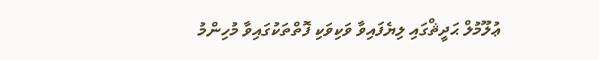ޢުލޫމުލް ޙަދީޘްގައި ލިޔެފައިވާ ވަކިވަކި ފޮތްތަކުގައިވާ މުހިންމު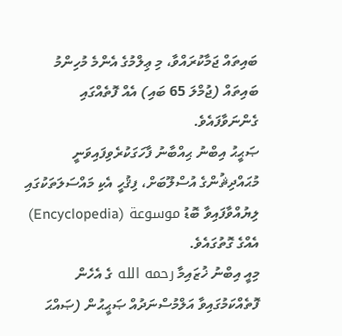ބައިތައް ޖަމާކުރައްވާ، މި ޢިލްމުގެ އެންމެ މުހިންމު ބައިތައް (ޖުމްލަ 65 ބައި) އެއް ފޮތެއްގައި ގެންނަވާފައެވެ.
ޞަޙީޙު އިބްނު ޙިއްބާނު ފާހަގަކުރެވިފައިވަނީ މުޙައްދިޘުންގެ އުސްލޫބަށް، ފިޤުހީ އެކި މައްސަލަތަކުގައި ލިޔުއްވާފައިވާ ބޮޑު موسوعة (Encyclopedia) އެއްގެ ގޮތުގައެވެ.
މިއީ އިބްނު ޚުޒައިމާ رحمه الله ގެ އެހެން ފޮތެއްކަމުގައިވާ އަލްމުސްނަދުއް ޞަޙީޙުން (ޞައްޙަ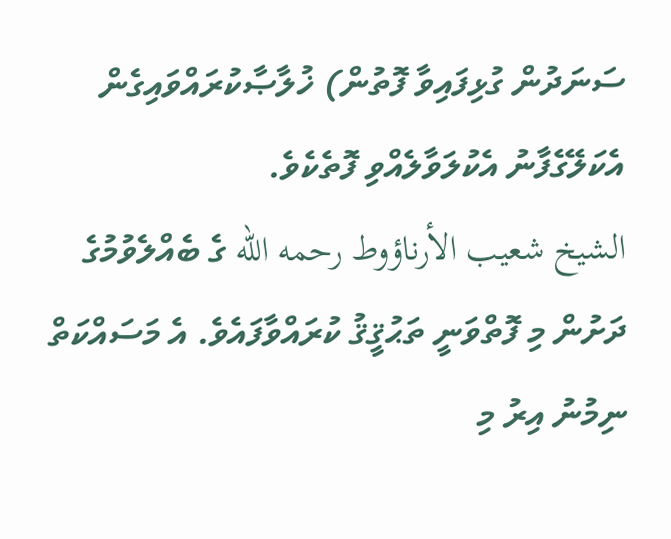ސަނަދުން ގުޅިފައިވާ ފޮތުން) ޚުލާޞާކުރައްވައިގެން އެކަލޭގެފާނު އެކުލަވާލެއްވި ފޮތެކެވެ.
الشيخ شعيب الأرناؤوط رحمه الله ގެ ބެއްލެވުމުގެ ދަށުން މި ފޮތްވަނީ ތަޙުޤީޤު ކުރައްވާފައެވެ. އެ މަސައްކަތް ނިމުނު އިރު މި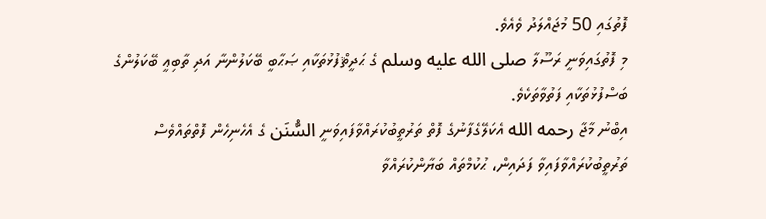ފޮތުގައި 50 މުޖައްލަދު ވެއެވެ.
މި ފޮތުގައިވަނީ ރަސޫލާ صلى الله عليه وسلم ގެ ޙަދީޘްފުޅުތަކާއި ޞަޙާބީ ބޭކަލުންނާ އަދި ތާބިޢީ ބޭކަލުންގެ ބަސްފުޅުތަކާއި ފަތުވާތަކެވެ.
އިބްނު މާޖާ رحمه الله އެކަލޭގެފާނުގެ ފޮތް ތަރުތީބުކުރައްވާފައިވަނީ السُّنَن ގެ އެހެނިހެން ފޮތްތައްވެސް ތަރުތީބުކުރައްވާފައިވާ ފަދައިން، ޙުކުމްތައް ބަޔާންކުރައްވާ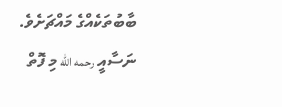ބާބުތަކެއްގެ މައްޗަށެވެ.
ނަސާއީ رحمه الله މި ފޮތް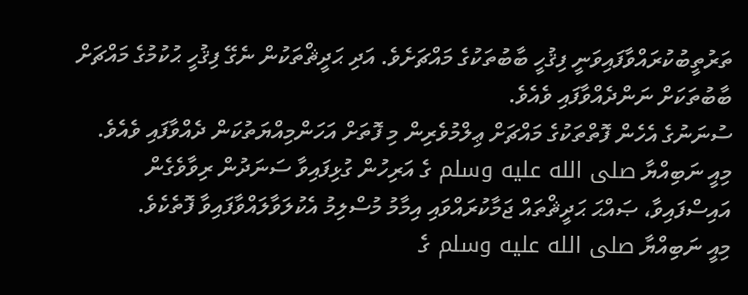ތަރުތީބުކުރައްވާފައިވަނީ ފިޤުހީ ބާބުތަކުގެ މައްޗަށެވެ. އަދި ޙަދީޘްތަކުން ނެގޭ ފިޤުހީ ޙުކުމުގެ މައްޗަށް ބާބުތަކަށް ނަންދެއްވާފައި ވެއެވެ.
ސުނަނުގެ އެހެން ފޮތްތަކުގެ މައްޗަށް ޢިލްމުވެރިން މި ފޮތަށް އަހަންމިއްޔަތުކަން ދެއްވާފައި ވެއެވެ.
މިއީ ނަބިއްޔާ صلى الله عليه وسلم ގެ އަރިހުން ގުޅިފައިވާ ސަނަދުން ރިވާވެގެން އައިސްފައިވާ، ޞައްޙަ ޙަދީޘްތައް ޖަމާކުރައްވައި އިމާމު މުސްލިމު އެކުލަވާލައްވާފައިވާ ފޮތެކެވެ.
މިއީ ނަބިއްޔާ صلى الله عليه وسلم ގެ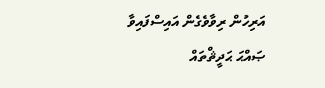އަރިހުން ރިވާވެގެން އައިސްފައިވާ ޞައްޙަ ޙަދީޘްތައް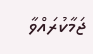ޖަމާކުރައްވާ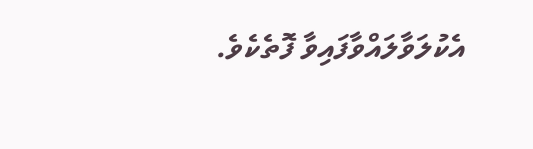އެކުލަވާލައްވާފައިވާ ފޮތެކެވެ.